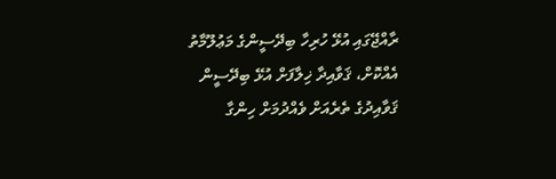ރާއްޖޭގައި އުޅޭ ހުރިހާ ބިދޭސީންގެ މަޢުލޫމާތު އެއްކޮށް، ޤަވާއިދާ ޚިލާފަށް އުޅޭ ބިދޭސީން ޤަވާއިދުގެ ތެރެއަށް ވެއްދުމަށް ހިންގާ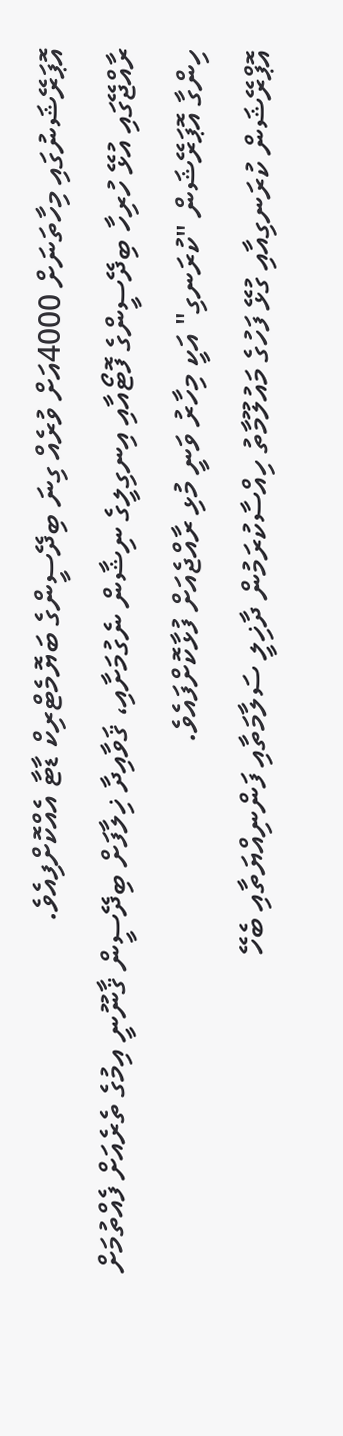އޮޕަރޭޝަނުގައި މިހާތަނަށް 4000އަށް ވުރެއް ގިނަ ބިދޭސީންގެ ބަޔޮމެޓްރިކް ޑާޓާ އެއްކޮށްފިއެވެ.
ރާއްޖޭގައި އުޅޭ ހުރިހާ ބިދޭސީންގެ ފޮޓޯއާއި އިނގިލީގެ ނިޝާން ނެގުމަށާއި، ޤަވާއިދާ ޚިލާފަށް ބިދޭސީން ޤާނޫނީ އިމުގެ ތެރެއަށް ފެއްތުމަށް ހިންގާ އޮޕަރޭޝަން "ކުރަނގި" އަކީ މިހާރު ވަނީ މުޅި ރާއްޖެއަށް ފުޅާކޮށްފައެވެ.
އޮޕްރޭޝަން ކުރަނގިއާއި ގުޅޭ ފަހުގެ މައުލޫމާތު ހިއްސާކުރަމުން ދާޚިލީ ސަލާމަތާއި ފަންނިއްޔަތާއި ބެހޭ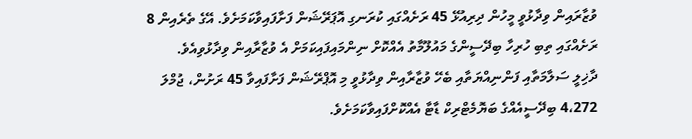ވުޒާރައިން ވިދާޅުވީ މީހުން ދިރިއުޅޭ 45 ރަށެއްގައި ކުރަނގި އޮޕަރޭޝަން ފަށާފައިވާކަމަށެވެ. އޭގެ ތެރެއިން 8 ރަށެއްގައި ތިބި ހުރިހާ ބިދޭސީންގެ މައުލޫމާތު އެއްކޮށް ނިންމައިފައިކަމަށް އެ ވުޒާރާއިން ވިދާޅުވިއެވެ.
ދާޚިލީ ސަލާމަތާއި ފަންނިއްޔަތާއި ބެހޭ ވުޒާރާއިން ވިދާޅުވީ މި އޮޕްރޭޝަން ފަށާފައިވާ 45 ރަށުން، ޖުމްލަ 4،272 ބިދޭސީއެއްގެ ބަޔޮމެޓްރިކް ޑާޓާ އެއްކޮށްފައިވާކަމަށެވެ.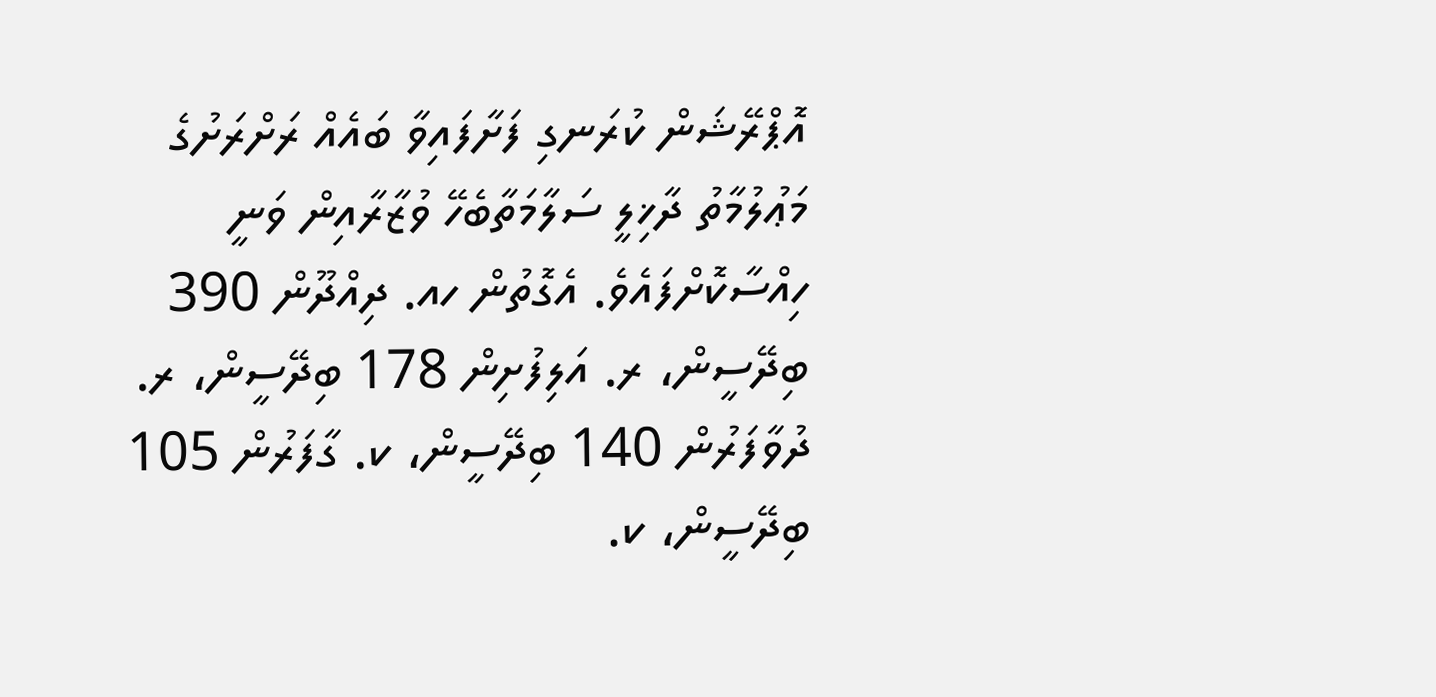އޮޕްރޭޝަން ކުރަނގި ފަށާފައިވާ ބައެއް ރަށްރަށުގެ މަޢުލުމާތު ދާޚިލީ ސަލާމަތާބެހޭ ވުޒާރާއިން ވަނީ ހިއްސާކޮށްފައެވެ. އެގޮތުން ހއ. ދިއްދޫން 390 ބިދޭސީން، ރ. އަލިފުށިން 178 ބިދޭސީން، ރ. ދުވާފަރުން 140 ބިދޭސީން، ކ. ގާފަރުން 105 ބިދޭސީން، ކ.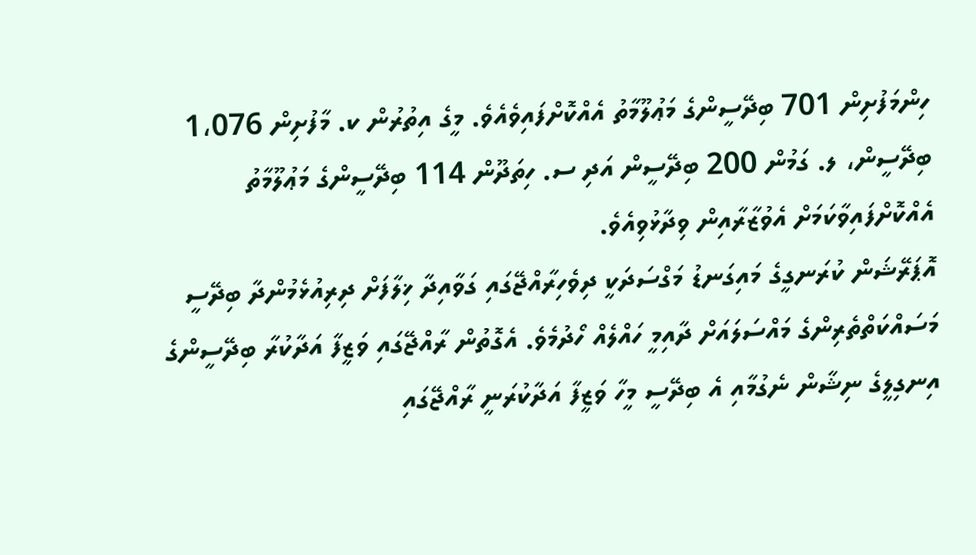ހިންމަފުށިން 701 ބިދޭސީންގެ މަޢުލޫމާތު އެއްކޮށްފައިވެއެވެ. މީގެ އިތުރުން ކ. މާފުށިން 1،076 ބިދޭސީން، ލ. ގަމުން 200 ބިދޭސީން އަދި ސ. ހިތަދޫން 114 ބިދޭސީންގެ މަޢުލޫމާތު އެއްކޮށްފައިވާކަމަށް އެވުޒާރާއިން ވިދާޅުވިއެވެ.
އޮޕަރޭޝަން ކުރަނގީގެ މައިގަނޑު މަގްސަދަކީ ދިވެހިރާއްޖޭގައި ގަވާއިދާ ޚިލާފަށް ދިރިއުޅެމުންދާ ބިދޭސީ މަސައްކަތްތެރިންގެ މައްސަލައަށް ދާއިމީ ހައްލެއް ހޯދުމެވެ. އެގޮތުން ރާއްޖޭގައި ވަޒީފާ އަދާކުރާ ބިދޭސީންގެ އިނގިލީގެ ނިޝާން ނެގުމާއި އެ ބިދޭސީ މީހާ ވަޒީފާ އަދާކުރަނީ ރާއްޖޭގައި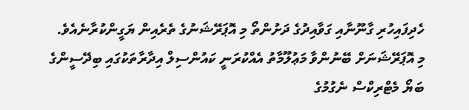ހެދިފައިހުރި ގާނޫނާއި ގަވާއިދުގެ ދަށުންތޯ މި އޮޕަރޭޝަނުގެ ތެރެއިން ޔަގީންކުރާނެއެވެ.
މި އޮޕަރޭޝަނަށް ބޭނުންވާ މަޢުލޫމާތު އެއްކުރަނީ ކައުންސިލް އިދާރާތަކުގައި ބިދޭސީންގެ ބަޔޯ މެޓްރިކްސް ނެގުމުގެ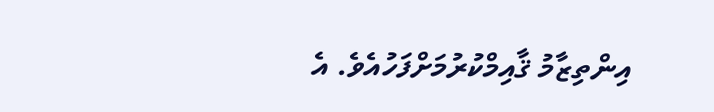އިންތިޒާމު ޤާއިމްކުރުމަށްފަހުއެވެ. އެ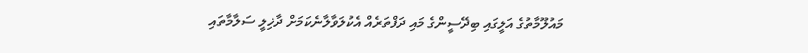މައުލޫމާތުގެ އަލީގައި ބިދޭސީންގެ މައި ދަފްތަރެއް އެކުލަވާލާނެކަމަށް ދާޚިލީ ސަލާމާތައި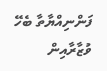ފަންނިއްޔާތާ ބެހޭ ވުޒާރާއިން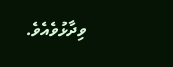ވިދާޅުވެއެވެ.